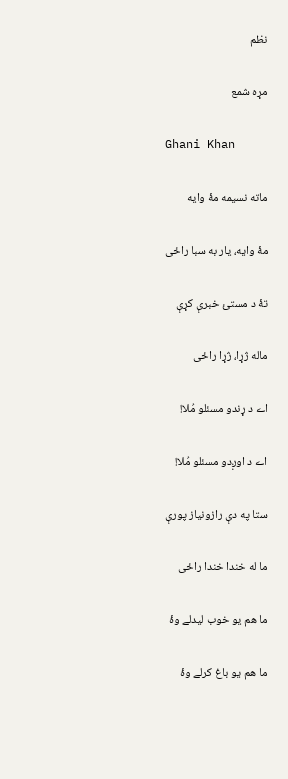نظم

مړه شمع

Ghani Khan

ماته نسيمه مۀ وايه

مۀ وايه، يار به سبا راځی

تۀ د مستئ خبرې کړې

ماله ژړا، ژړا راځی

اے د ړندو مسئلو مُلا!

اے د اوږدو مسئلو مُلا!

ستا په دې رازونياز پورې

ما له خندا خندا راځی

ما هم يو خوب ليدلے وۀ

ما هم يو باغ کرلے وۀ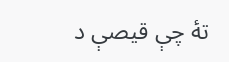تۀ چې قيصې د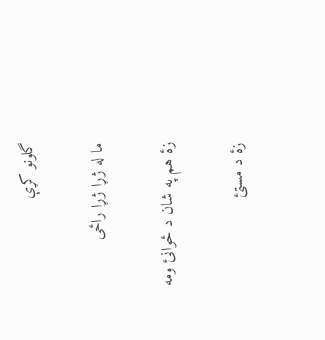گلونو کړې

ما له ژړا ژړا راځی

زۀ هم په شان د ځوانئ ومه

زۀ د مستئ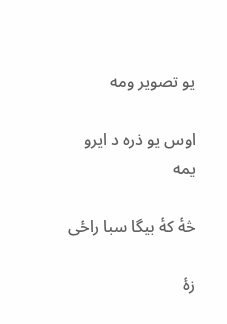يو تصوير ومه

اوس يو ذره د ايرو يمه

څۀ کۀ بيگا سبا راځی

زۀ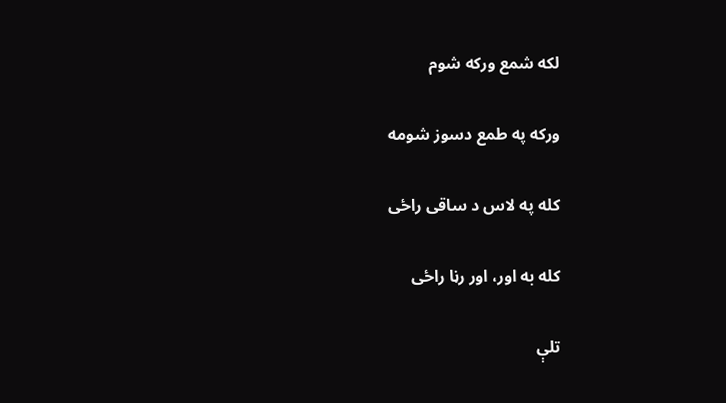لکه شمع ورکه شوم

ورکه په طمع دسوز شومه

کله په لاس د ساقی راځی

کله به اور، اور رڼا راځی

تلې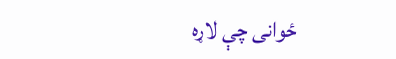ځوانی چې لاړه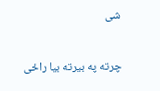شی

چرته په بيرته بيا راځی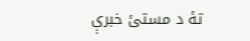تۀ د مستئ خبرې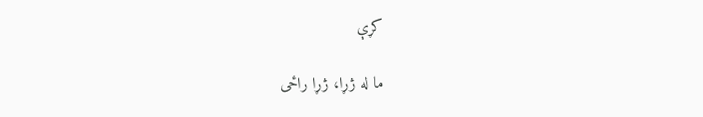کړې

ما له ژړا، ژړا راځی